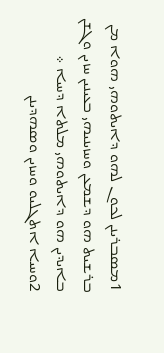1ܡܤܒܪܝܢܢ ܠܟܘܢ ܠܗܘ ܕܐܝܬܘܗܝ ܗܘܐ ܡܢ ܒܪܫܝܬ ܗܘ ܕܫܡܥܢ ܘܚܙܝܢܝܗܝ ܒܥܝܢܝܢ ܚܙܝܢ ܘܓܫܢ ܒܐܝܕܝܢ ܗܘ ܕܐܝܬܘܗܝ ܡܠܬܐ ܕܚܝܐ ܀
2ܘܚܝܐ ܐܬܓܠܝܘ ܘܚܙܝܢ ܘܤܗܕܝܢܢ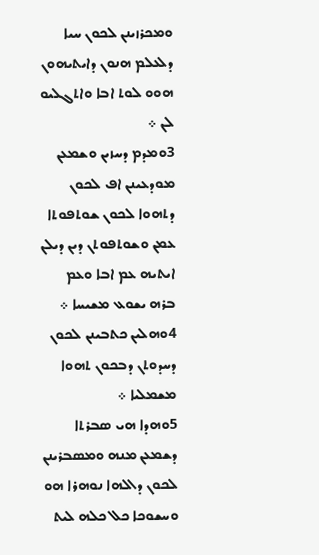ܘܡܟܪܙܝܢܢ ܠܟܘܢ ܚܝܐ ܕܠܥܠܡ ܗܢܘܢ ܕܐܝܬܝܗܘܢ ܗܘܘ ܠܘܬ ܐܒܐ ܘܐܬܓܠܝܘ ܠܢ ܀
3ܘܡܕܡ ܕܚܙܝܢ ܘܫܡܥܢ ܡܘܕܥܝܢܢ ܐܦ ܠܟܘܢ ܕܬܗܘܐ ܠܟܘܢ ܫܘܬܦܘܬܐ ܥܡܢ ܘܫܘܬܦܘܬܢ ܕܝܢ ܕܝܠܢ ܐܝܬܝܗ ܥܡ ܐܒܐ ܘܥܡ ܒܪܗ ܝܫܘܥ ܡܫܝܚܐ ܀
4ܘܗܠܝܢ ܟܬܒܝܢܢ ܠܟܘܢ ܕܚܕܘܬܢ ܕܒܟܘܢ ܬܗܘܐ ܡܫܡܠܝܐ ܀
5ܘܗܕܐ ܗܝ ܤܒܪܬܐ ܕܫܡܥܢ ܡܢܗ ܘܡܤܒܪܝܢܢ ܠܟܘܢ ܕܐܠܗܐ ܢܘܗܪܐ ܗܘ ܘܚܫܘܟܐ ܟܠ ܟܠܗ ܠܝܬ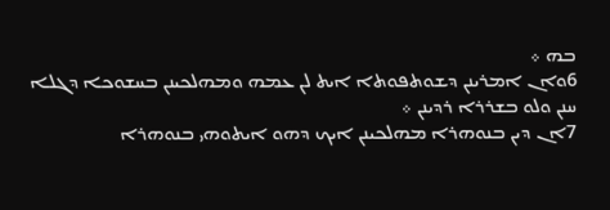ܒܗ ܀
6ܘܐܢ ܐܡܪܝܢܢ ܕܫܘܬܦܘܬܐ ܐܝܬ ܠܢ ܥܡܗ ܘܡܗܠܟܝܢܢ ܒܚܫܘܟܐ ܕܓܠܐ ܚܢܢ ܘܠܘ ܒܫܪܪܐ ܪܕܝܢܢ ܀
7ܐܢ ܕܝܢ ܒܢܘܗܪܐ ܡܗܠܟܝܢܢ ܐܝܟ ܕܗܘ ܐܝܬܘܗܝ ܒܢܘܗܪܐ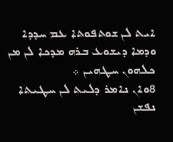ܐܝܬ ܠܢ ܫܘܬܦܘܬܐ ܥܡ ܚܕܕܐ ܘܕܡܐ ܕܝܫܘܥ ܒܪܗ ܡܕܟܐ ܠܢ ܡܢ ܟܠܗܘܢ ܚܛܗܝܢ ܀
8ܘܐܢ ܢܐܡܪ ܕܠܝܬ ܠܢ ܚܛܝܬܐ ܢܦܫܢ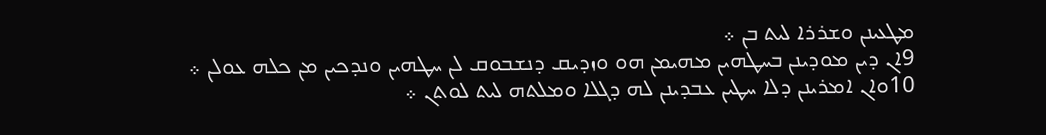ܡܛܥܝܢܢ ܘܫܪܪܐ ܠܝܬ ܒܢ ܀
9ܐܢ ܕܝܢ ܡܘܕܝܢܢ ܒܚܛܗܝܢ ܡܗܝܡܢ ܗܘ ܘܙܕܝܩ ܕܢܫܒܘܩ ܠܢ ܚܛܗܝܢ ܘܢܕܟܝܢ ܡܢ ܟܠܗ ܥܘܠܢ ܀
10ܘܐܢ ܐܡܪܝܢܢ ܕܠܐ ܚܛܝܢ ܥܒܕܝܢܢ ܠܗ ܕܓܠܐ ܘܡܠܬܗ ܠܝܬ ܠܘܬܢ ܀